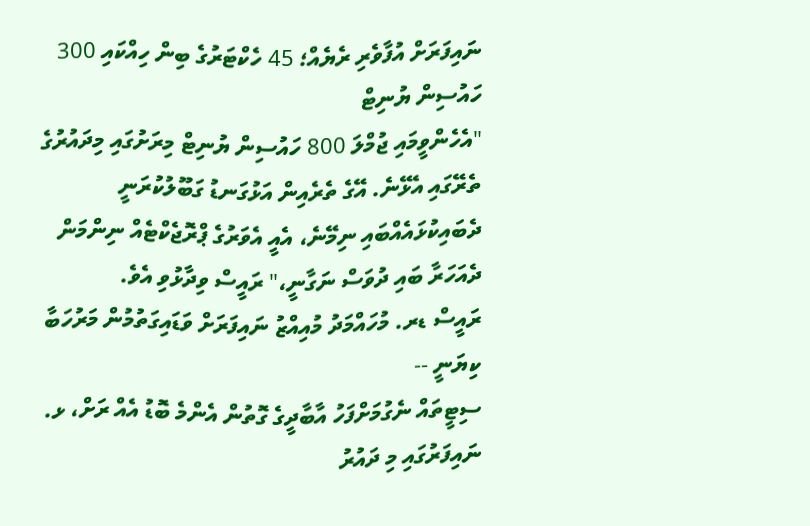ނައިފަރަށް އުފާވެރި ރެޔެއް؛ 45 ހެކްޓަރުގެ ބިން ހިއްކައި 300 ހައުސިން ޔުނިޓް
"އެހެންވީމައި ޖުމްލަ 800 ހައުސިން ޔުނިޓް މިރަށުގައި މިދައުރުގެ ތެރޭގައި އެޅޭނެ. އޭގެ ތެރެއިން އަޅުގަނޑު ގަބޫލުކުރަނީ ދެބައިކުޅައެއްބައި ނިމޭނެ، އެއީ އެވަރުގެ ޕްރޮޖެކްޓެއް ނިންމަން ދެއަހަރާ ބައި ދުވަސް ނަގާނީ،" ރައީސް ވިދާޅުވި އެވެ.
ރައީސް ޑރ. މުހައްމަދު މުއިއްޒު ނައިފަރަށް ވަޑައިގަތުމުން މަރުހަބާ ކިޔަނީ --
ސިޓީތައް ނެގުމަށްފަހު އާބާދީގެ ގޮތުން އެންމެ ބޮޑު އެއް ރަށް، ޅ. ނައިފަރުގައި މި ދައުރު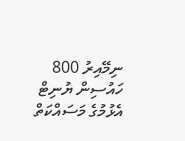ނިމޭއިރު 800 ހައުސިން ޔުނިޓް އެޅުމުގެ މަސައްކަތް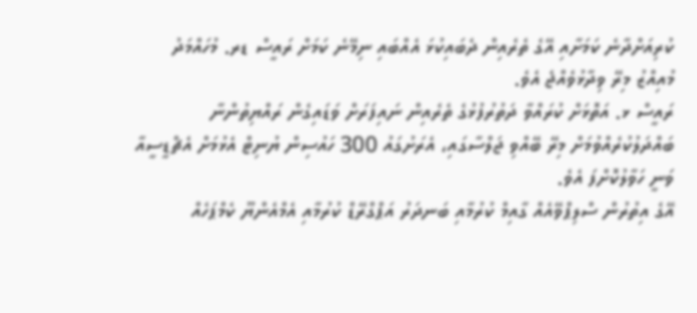ކުރިއަށްދާނެ ކަމަށާއި އޭގެ ތެރެއިން ދެބައިކުޅަ އެއްބައި ނިމޭނެ ކަމަށް ރައީސް ޑރ. މުހައްމަދު މުއިއްޒު މިރޭ ވިދާޅުވެއްޖެ އެވެ.
ރައީސް ޅ. އަތޮޅަށް ކުރައްވާ ދަތުރުފުޅުގެ ތެރެއިން ނައިފަރަށް ވަޑައިގެން ރައްޔިތުންނާ ބައްދަލުކުރެއްވުމަށް މިރޭ ބޭއްވި ޖަލްސާގައި، އެރަށުގައު 300 ހައުސިން ޔުނިޓް އެޅުމަށް އެޗްޑީސީއާ ވަނީ ހަވާލުކޮށްފަ އެވެ.
އޭގެ އިތުރުން ސްލިޕްވޭއެއް ގާއިމް ކުރުމާއި ބަނދަރު އަޕްގްރޭޑް ކުރުމާއި އެމްއެންޔޫ ކެމްޕަހެއް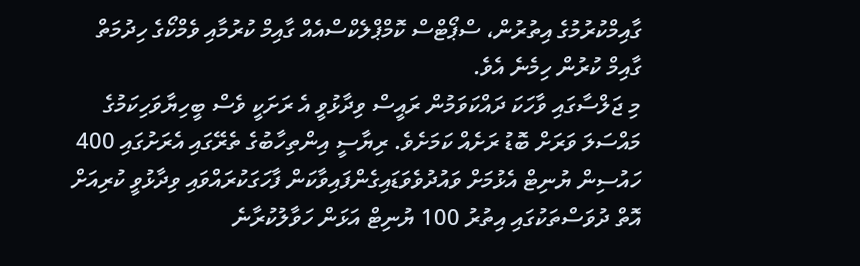ގާއިމްކުރުމުގެ އިތުރުން، ސްޕޯޓްސް ކޮމްޕްލެކްސްއެއް ގާއިމް ކުރުމާއި ވެމްކޯގެ ހިދުމަތް ގާއިމް ކުރުން ހިމެނެ އެވެ.
މި ޖަލްސާގައި ވާހަކަ ދައްކަވަމުން ރައީސް ވިދާޅުވީ އެ ރަށަކީ ވެސް ބީހިޔާވަހިކަމުގެ މައްސަލަ ވަރަށް ބޮޑު ރަށެއް ކަމަށެވެ. ރިޔާސީ އިންތިހާބުގެ ތެރޭގައި އެރަށުގައި 400 ހައުސިން ޔުނިޓް އެޅުމަށް ވައުދުވެވަޑައިގެންފައިވާކަން ފާހަގަކުރައްވައި ވިދާޅުވީ ކުރިއަށް އޮތް ދުވަސްތަކުގައި އިތުރު 100 ޔުނިޓް އަޅަން ހަވާލުކުރާނެ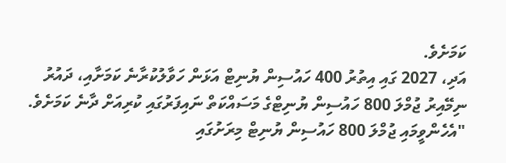ކަމަށެވެ.
އަދި، 2027 ގައި އިތުރު 400 ހައުސިން ޔުނިޓް އަޅަން ހަވާލުކުރާނެ ކަމަށާއި، ދައުރު ނިމޭއިރު ޖުމްލަ 800 ހައުސިން ޔުނިޓްގެ މަސައްކަތް ނައިފަރުގައި ކުރިއަށް ދާނެ ކަމަށެވެ.
"އެހެންވީމައި ޖުމްލަ 800 ހައުސިން ޔުނިޓް މިރަށުގައި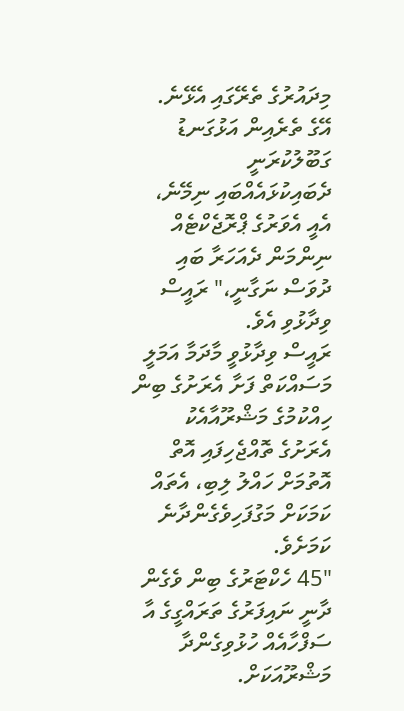މިދައުރުގެ ތެރޭގައި އެޅޭނެ. އޭގެ ތެރެއިން އަޅުގަނޑު ގަބޫލުކުރަނީ ދެބައިކުޅައެއްބައި ނިމޭނެ، އެއީ އެވަރުގެ ޕްރޮޖެކްޓެއް ނިންމަން ދެއަހަރާ ބައި ދުވަސް ނަގާނީ،" ރައީސް ވިދާޅުވި އެވެ.
ރައީސް ވިދާޅުވީ މާދަމާ އަމަލީ މަސައްކަތް ފަށާ އެރަށުގެ ބިން ހިއްކުމުގެ މަޝްރޫއާއެކު އެރަށުގެ ތޮއްޖެހިފައި އޮތް އޮތުމަށް ހައްލު ލިބި، އެތައް ކަމަކަށް މަގުފަހިވެގެންދާނެ ކަމަށެވެ.
"45 ހެކްޓަރުގެ ބިން ވެގެން ދާނީ ނައިފަރުގެ ތަރައްގީގެ އާ ސަފްހާއެއް ހުޅުވިގެންދާ މަޝްރޫއަކަށް.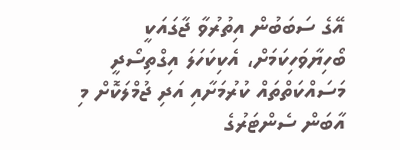އޭގެ ސަބަބުން އިތުރުވާ ޖާގައަކީ ބޯހިޔާވަހިކަމަށް، އެކިކަހަލަ އިގްތިސޯދީ މަސައްކަތްތައް ކުރުމަށާއި އަދި ޖުމްލަކޮށް މި އާބަން ސެންޓަރުގެ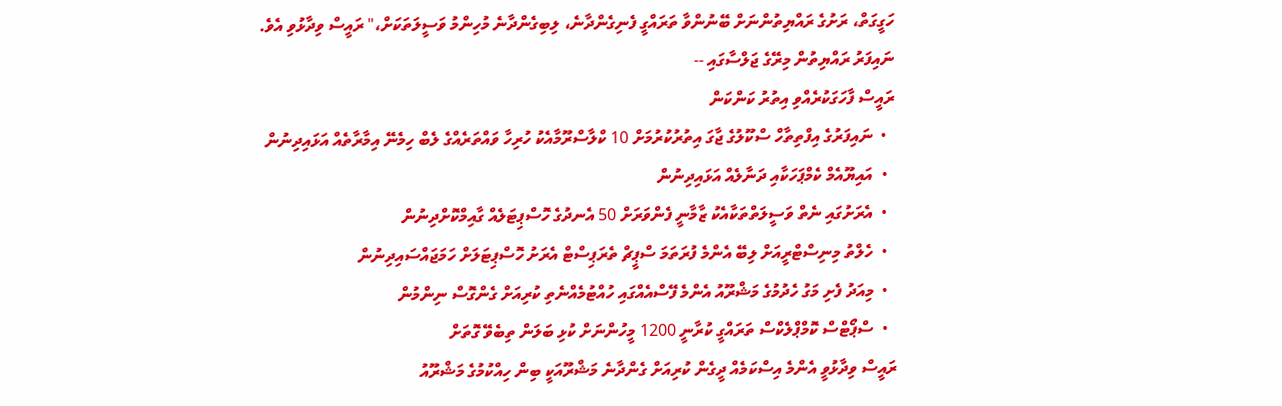ހަގީގަތް، ރަށުގެ ރައްޔިތުންނަށް ބޭނުންވާ ތަރައްގީ ފެނިގެންދާނެ، ލިބިގެންދާނެ މުހިންމު ވަސީލަތަކަށް،" ރައީސް ވިދާޅުވި އެވެ.
ނައިފަރު ރައްޔިތުން މިރޭގެ ޖަލްސާގައި --
ރައީސް ފާހަގަކުރެއްވި އިތުރު ކަންކަން
  •  ނައިފަރުގެ އިފްތިތާހް ސްކޫލުގެ ޖާގަ އިތުރުކުރުމަށް 10 ކްލާސްރޫމާއެކު ހުރިހާ ވައްތަރެއްގެ ލެބް ހިމެނޭ އިމާރާތެއް އަޅައިދިނުން
  •  އައިޔޫއެމް ކެމްޕަހަކާއި ދަނާލެއް އަޅައިދިނުން
  •  އެރަށުގައި ނެތް ވަސީލަތްތަކާއެކު ޒާމާނީ ފެންވަރަށް 50 އެނދުގެ ހޮސްޕިޓަލެއް ގާއިމްކޮށްދިނުން
  •  ހެލްތު މިނިސްޓްރީއަށް ލިބޭ އެންމެ ފުރަތަމަ ސްޕީޗް ތެރަޕިސްޓް އެރަށު ހޮސްޕިޓަލަށް ހަމަޖައްސައިދިނުން
  •  މިއަދު ފެށި މަގު ހެދުމުގެ މަޝްރޫއު އެންމެ ފޭސްއެއްގައި ހުއްޓުމެއްނެތި ކުރިއަށް ގެންގޮސް ނިންމުން
  •  ސްޕޯޓްސް ކޮމްޕްލެކްސް ތަރައްގީ ކުރާނީ 1200 މީހުންނަށް ކުޅި ބަލަން ތިބެވޭ ގޮތަށް
ރައީސް ވިދާޅުވީ އެންމެ އިސްކަމެއް ދީގެން ކުރިއަށް ގެންދާނެ މަޝްރޫއަކީ ބިން ހިއްކުމުގެ މަޝްރޫއު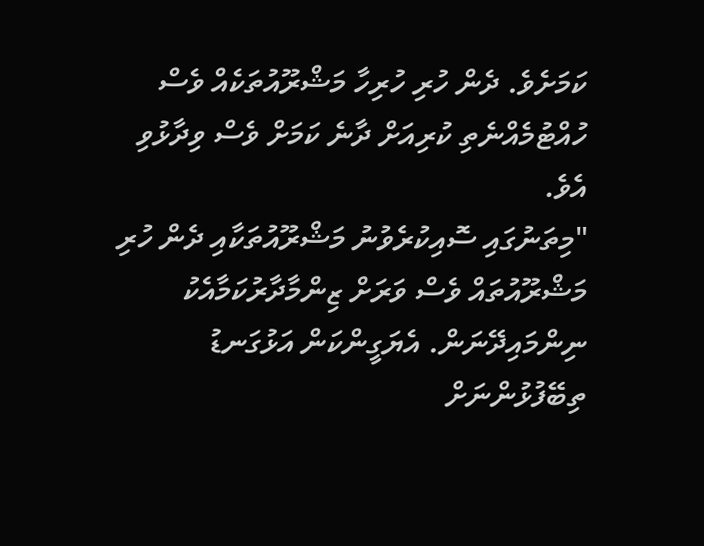ކަމަށެވެ. ދެން ހުރި ހުރިހާ މަޝްރޫއުތަކެއް ވެސް ހުއްޓުމެއްނެތި ކުރިއަށް ދާނެ ކަމަށް ވެސް ވިދާޅުވި އެވެ.
"މިތަނުގައި ސޮއިކުރެވުނު މަޝްރޫއުތަކާއި ދެން ހުރި މަޝްރޫއުތައް ވެސް ވަރަށް ޒިންމާދާރުކަމާއެކު ނިންމައިދޭނަން. އެޔަގީންކަން އަޅުގަނޑު ތިބޭފުޅުންނަށް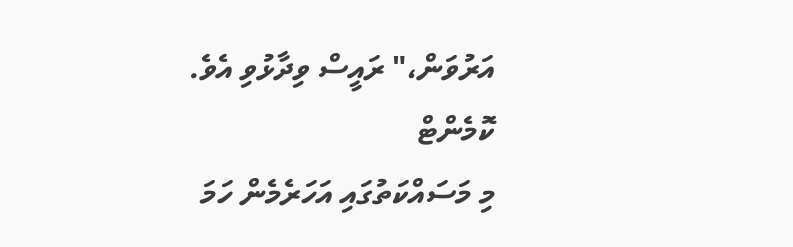އަރުވަން،" ރައީސް ވިދާޅުވި އެވެ.
ކޮމެންޓް
މި މަސައްކަތުގައި އަހަރެމެން ހަމަ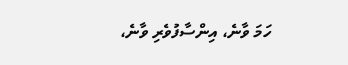ހަމަ ވާނެ، އިންސާފުވެރި ވާނެ،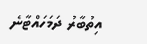އިތުބާރު ދަމަހައްޓާނެ